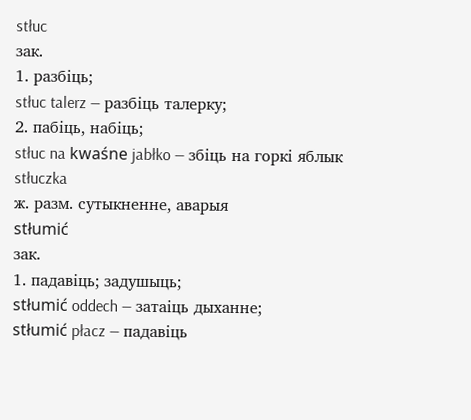stłuc
зак.
1. разбіць;
stłuc talerz — разбіць талерку;
2. пабіць, набіць;
stłuc na kwaśne jabłko — збіць на горкі яблык
stłuczka
ж. разм. сутыкненне, аварыя
stłumić
зак.
1. падавіць; задушыць;
stłumić oddech — затаіць дыханне;
stłumić płacz — падавіць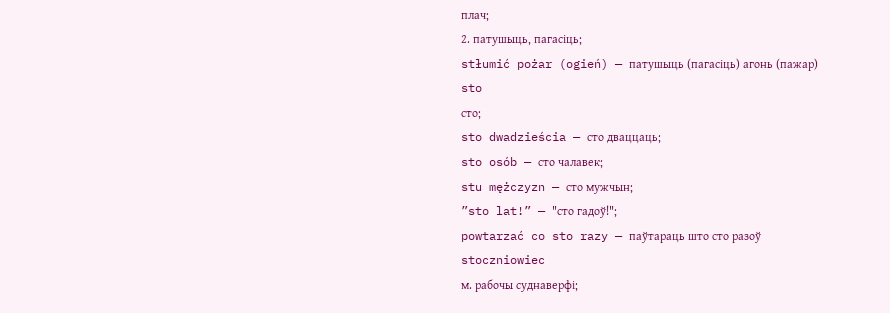плач;
2. патушыць, пагасіць;
stłumić pożar (ogień) — патушыць (пагасіць) агонь (пажар)
sto
сто;
sto dwadzieścia — сто дваццаць;
sto osób — сто чалавек;
stu mężczyzn — сто мужчын;
”sto lat!” — "сто гадоў!";
powtarzać co sto razy — паўтараць што сто разоў
stoczniowiec
м. рабочы суднаверфі;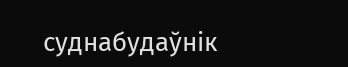суднабудаўнік